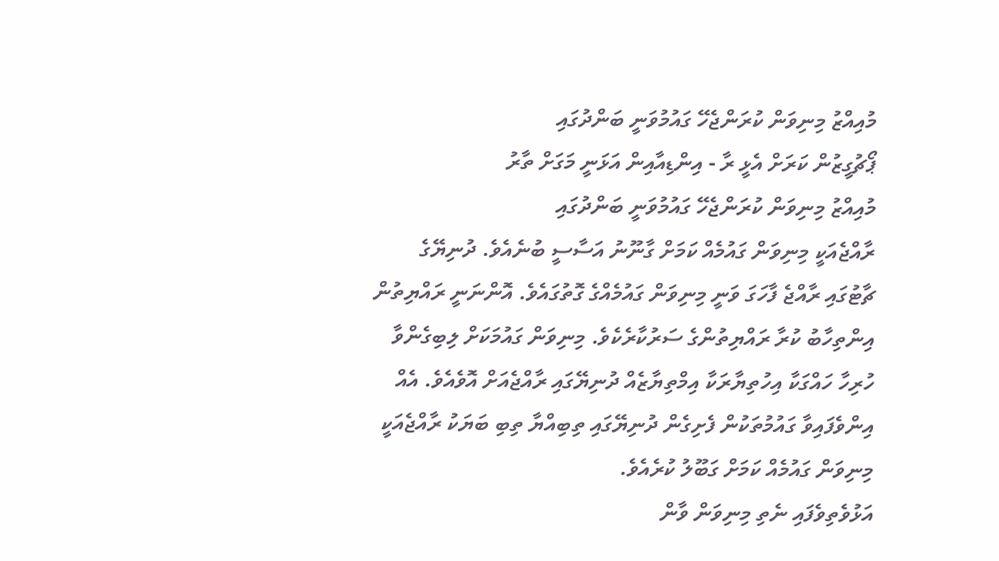މުއިއްޒު މިނިވަން ކުރަންޖެހޭ ގައުމުވަނީ ބަންދުގައި
ޕޯޗުގީޒުން ކަރަށް އެޅީ ރާ - އިންޑިއާއިން އަޅަނީ މަގަށް ތާރު
މުއިއްޒު މިނިވަން ކުރަންޖެހޭ ގައުމުވަނީ ބަންދުގައި
ރާއްޖެއަކީ މިނިވަން ގައުމެއް ކަމަށް ގާނޫނު އަސާސީ ބުނެއެވެ. ދުނިޔޭގެ ޗާޓުގައި ރާއްޖެ ފާހަގަ ވަނީ މިނިވަން ގައުމެއްގެ ގޮތުގައެވެ. އޮންނަނީ ރައްޔިތުން އިންތިހާބު ކުރާ ރައްޔިތުންގެ ސަރުކާރެކެވެ. މިނިވަން ގައުމަކަށް ލިބިގެންވާ ހުރިހާ ހައްގަކާ އިހުތިޔާރަކާ އިމްތިޔާޒެއް ދުނިޔޭގައި ރާއްޖެއަށް އޮވެއެވެ. އެއް އިންވެފައިވާ ގައުމުތަކުން ފެށިގެން ދުނިޔޭގައި ތިބިއްޔާ ތިބި ބަޔަކު ރާއްޖެއަކީ މިނިވަން ގައުމެއް ކަމަށް ގަބޫލު ކުރެއެވެ.
އަޅުވެތިވެފައި ނެތި މިނިވަން ވާން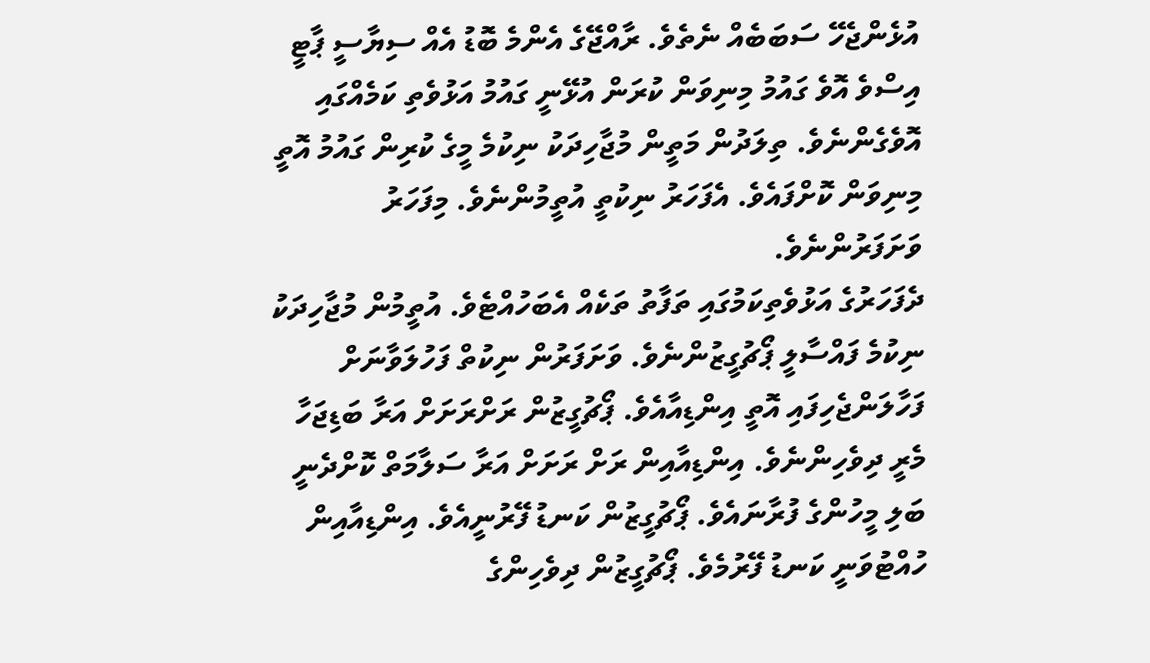އުޅެންޖެހޭ ސަބަބެއް ނެތެވެ. ރާއްޖޭގެ އެންމެ ބޮޑު އެއް ސިޔާސީ ޕާޓީ އިސްވެ އޮވެ ގައުމު މިނިވަން ކުރަން އުޅޭނީ ގައުމު އަޅުވެތި ކަމެއްގައި އޮވެގެންނެވެ. ތިލަދުން މަތީން މުޖާހިދަކު ނިކުމެ މީގެ ކުރިން ގައުމު އޮތީ މިނިވަން ކޮށްފައެވެ. އެފަހަރު ނިކުތީ އުތީމުންނެވެ. މިފަހަރު ވަށަފަރުންނެވެ.
ދެފަހަރުގެ އަޅުވެތިކަމުގައި ތަފާތު ތަކެއް އެބަހުއްޓެވެ. އުތީމުން މުޖާހިދަކު ނިކުމެ ފައްސާލީ ޕޯޗުގީޒުންނެވެ. ވަށަފަރުން ނިކުތް ފަހުލަވާނަށް ފަހާލަންޖެހިފައި އޮތީ އިންޑިއާއެވެ. ޕޯޗުގީޒުން ރަށްރަށަށް އަރާ ބަޑިޖަހާ މެރީ ދިވެހިންނެވެ. އިންޑިއާއިން ރަށް ރަށަށް އަރާ ސަލާމަތް ކޮށްދެނީ ބަލި މީހުންގެ ފުރާނައެވެ. ޕޯޗުގީޒުން ކަނޑު ފޭރުނީއެވެ. އިންޑިއާއިން ހުއްޓުވަނީ ކަނޑު ފޭރުމެވެ. ޕޯޗުގީޒުން ދިވެހިންގެ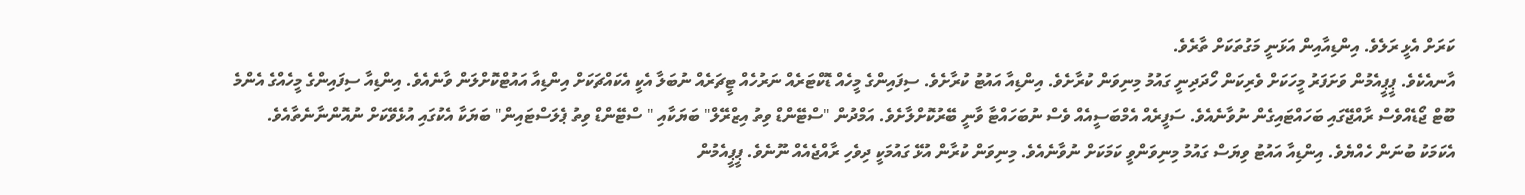ކަރަށް އެޅީ ރަލެވެ. އިންޑިއާއިން އަޅަނީ މަގުތަކަށް ތާރެވެ.
އާނއެކެވެ. ޕީޕީއެމުން ވަށަފަރު މީހަކަށް ވެރިކަން ހޯދަދިނީ ގައުމު މިނިވަން ކުރާށެވެ. އިންޑިއާ އައުޓު ކުރާށެވެ. ސިފައިންގެ މީހެއް ޑޮކްޓަރެއް ނަރުހެއް ޓީޗަރެއް ނުބަލާ އެކީ އެކައްޗަކަށް އިންޑިއާ އައުޓްކޮށްލަން ވާނެއެވެ. އިންޑިއާ ސިފައިންގެ މީހެއްގެ އެންމެ ބޫޓް ޖޯޑެއްވެސް ރާއްޖޭގައި ބަހައްޓައިގެން ނުވާނެއެވެ. ސަފީރެއް އެމްބަސީއެއް ވެސް ނުބަހައްޓާ ވާނީ ބޭރުކޮށްލާށެވެ. އަމްދުން "ސްޓޭންޑް ވިތު އިޒްރޭލް" ބަޔަކާއި " ސްޓޭންޑް ވިތު ޕެލަސްޓައިން" ބަޔަކާ އެކުގައި އުޅެވޭކަށް ނުއޮންނާނެތާއެވެ.
އެކަމަކު ބުނަން ހެއްޔެވެ. އިންޑިއާ އައުޓު ވިޔަސް ގައުމު މިނިވަންވީ ކަމަކަށް ނުވާނެއެވެ. މިނިވަން ކުރާން އުޅޭ ގައުމަކީ ދިވެހި ރާއްޖެއެއް ނޫނެވެ. ޕީޕީއެމުން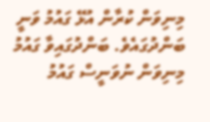މިނިވަން ކުރާން އުޅޭ ގައުމު ވަނީ ބަންދުގައެވެ. ބަންދުގައިވާ ގައުމު މިނިވަން ނުވަނީސް ގައުމު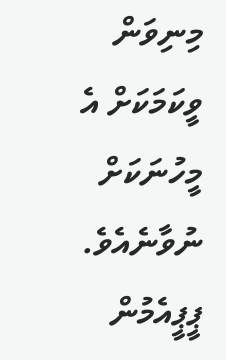މިނިވަން ވީކަމަކަށް އެ މީހުނަކަށް ނުވާނެއެވެ. ޕީޕީއެމުން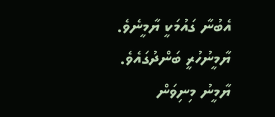އެބުނާ ގައުމަކީ ޔާމީނެވެ. ޔާމީނުހުރީ ބަންދުގައެވެ. ޔާމީނު މިނިވަން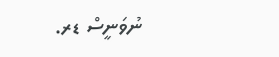ނުވަނީސް ޑރ.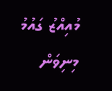މުއިއްޒު ގައުމު މިނިވަން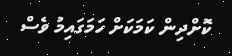ކޮށްދިން ކަމަކަށް ހަމަގައިމު ވެސް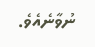ނުވާނެއެވެ.